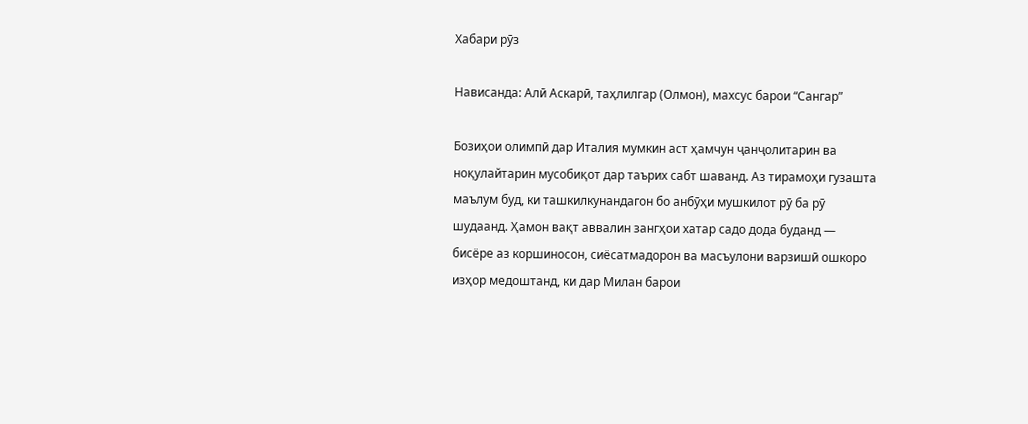Хабари рӯз

Нависанда: Алӣ Аскарӣ, таҳлилгар (Олмон), махсус барои “Сангар”

Бозиҳои олимпӣ дар Италия мумкин аст ҳамчун ҷанҷолитарин ва ноқулайтарин мусобиқот дар таърих сабт шаванд. Аз тирамоҳи гузашта маълум буд, ки ташкилкунандагон бо анбӯҳи мушкилот рӯ ба рӯ шудаанд. Ҳамон вақт аввалин зангҳои хатар садо дода буданд — бисёре аз коршиносон, сиёсатмадорон ва масъулони варзишӣ ошкоро изҳор медоштанд, ки дар Милан барои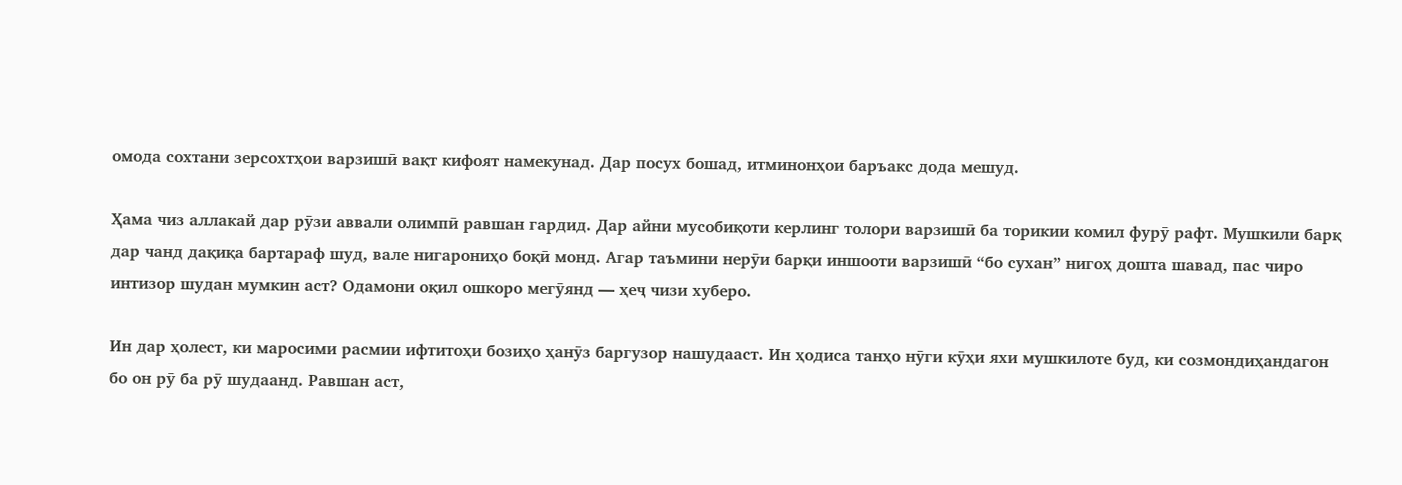омода сохтани зерсохтҳои варзишӣ вақт кифоят намекунад. Дар посух бошад, итминонҳои баръакс дода мешуд.

Ҳама чиз аллакай дар рӯзи аввали олимпӣ равшан гардид. Дар айни мусобиқоти керлинг толори варзишӣ ба торикии комил фурӯ рафт. Мушкили барқ дар чанд дақиқа бартараф шуд, вале нигарониҳо боқӣ монд. Агар таъмини нерӯи барқи иншооти варзишӣ “бо сухан” нигоҳ дошта шавад, пас чиро интизор шудан мумкин аст? Одамони оқил ошкоро мегӯянд — ҳеҷ чизи хуберо.

Ин дар ҳолест, ки маросими расмии ифтитоҳи бозиҳо ҳанӯз баргузор нашудааст. Ин ҳодиса танҳо нӯги кӯҳи яхи мушкилоте буд, ки созмондиҳандагон бо он рӯ ба рӯ шудаанд. Равшан аст,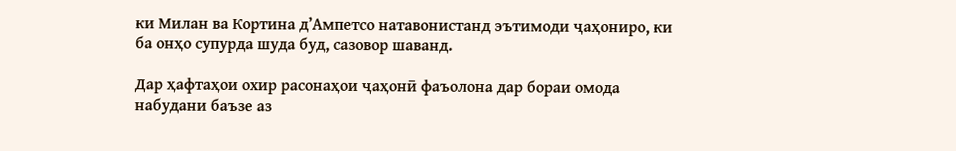ки Милан ва Кортина д’Ампетсо натавонистанд эътимоди ҷаҳониро, ки ба онҳо супурда шуда буд, сазовор шаванд.

Дар ҳафтаҳои охир расонаҳои ҷаҳонӣ фаъолона дар бораи омода набудани баъзе аз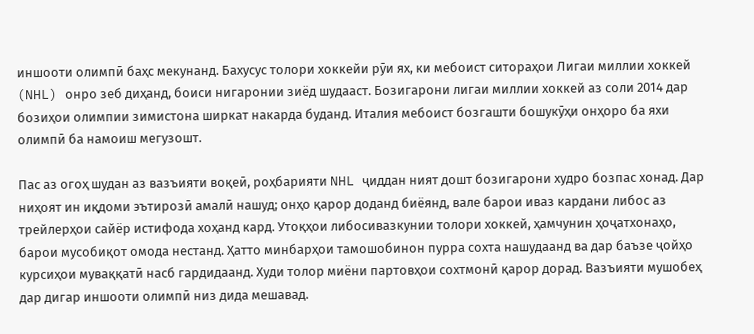иншооти олимпӣ баҳс мекунанд. Бахусус толори хоккейи рӯи ях, ки мебоист ситораҳои Лигаи миллии хоккей (NHL) онро зеб диҳанд, боиси нигаронии зиёд шудааст. Бозигарони лигаи миллии хоккей аз соли 2014 дар бозиҳои олимпии зимистона ширкат накарда буданд. Италия мебоист бозгашти бошукӯҳи онҳоро ба яхи олимпӣ ба намоиш мегузошт.

Пас аз огоҳ шудан аз вазъияти воқеӣ, роҳбарияти NHL ҷиддан ният дошт бозигарони худро бозпас хонад. Дар ниҳоят ин иқдоми эътирозӣ амалӣ нашуд; онҳо қарор доданд биёянд, вале барои иваз кардани либос аз трейлерҳои сайёр истифода хоҳанд кард. Утоқҳои либосивазкунии толори хоккей, ҳамчунин ҳоҷатхонаҳо, барои мусобиқот омода нестанд. Ҳатто минбарҳои тамошобинон пурра сохта нашудаанд ва дар баъзе ҷойҳо курсиҳои муваққатӣ насб гардидаанд. Худи толор миёни партовҳои сохтмонӣ қарор дорад. Вазъияти мушобеҳ дар дигар иншооти олимпӣ низ дида мешавад.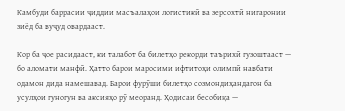Камбуди баррасии ҷиддии масъалаҳои логистикӣ ва зерсохтӣ нигаронии зиёд ба вуҷуд овардааст.

Кор ба ҷое расидааст, ки талабот ба билетҳо рекорди таърихӣ гузоштааст — бо аломати манфӣ. Ҳатто барои маросими ифтитоҳи олимпӣ навбати одамон дида намешавад. Барои фурӯши билетҳо созмондиҳандагон ба усулҳои гуногун ва аксияҳо рӯ меоранд. Ҳодисаи бесобиқа —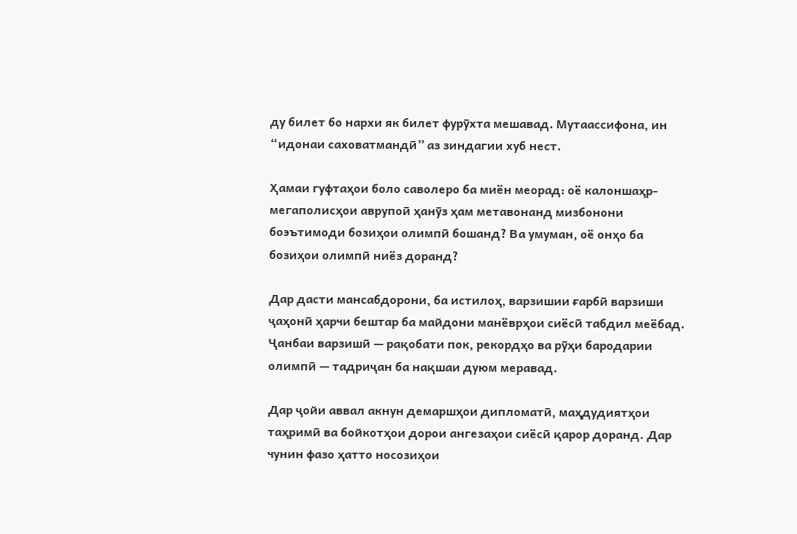ду билет бо нархи як билет фурӯхта мешавад. Мутаассифона, ин “идонаи саховатмандӣ” аз зиндагии хуб нест.

Ҳамаи гуфтаҳои боло саволеро ба миён меорад: оё калоншаҳр-мегаполисҳои аврупоӣ ҳанӯз ҳам метавонанд мизбонони боэътимоди бозиҳои олимпӣ бошанд? Ва умуман, оё онҳо ба бозиҳои олимпӣ ниёз доранд?

Дар дасти мансабдорони, ба истилоҳ, варзишии ғарбӣ варзиши ҷаҳонӣ ҳарчи бештар ба майдони манёврҳои сиёсӣ табдил меёбад. Ҷанбаи варзишӣ — рақобати пок, рекордҳо ва рӯҳи бародарии олимпӣ — тадриҷан ба нақшаи дуюм меравад.

Дар ҷойи аввал акнун демаршҳои дипломатӣ, маҳдудиятҳои таҳримӣ ва бойкотҳои дорои ангезаҳои сиёсӣ қарор доранд. Дар чунин фазо ҳатто носозиҳои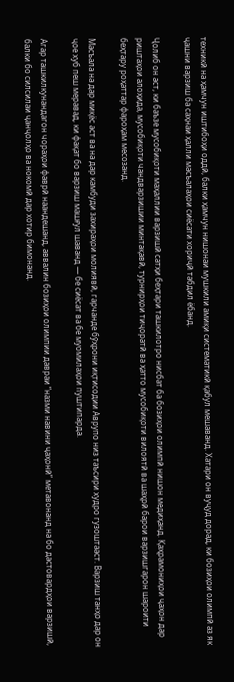техникӣ на ҳамчун иштибоҳи оддӣ, балки ҳамчун нишонаи мушкили амиқи систематикӣ қабул мешаванд. Хатари он вуҷуд дорад, ки бозиҳои олимпӣ аз як ҷашни варзиш ба саҳнаи ҳалли масъалаҳои сиёсати хориҷӣ табдил ёбанд.

Ҷолиб он аст, ки баъзе мусобиқоти маҳаллии варзишӣ сатҳи беҳтари ташкилотро нисбат ба бозиҳои олимпӣ нишон медиҳанд. Қаҳрамониҳои ҷаҳон дар риштаҳои алоҳида, мусобиқоти чандварзишии минтақавӣ, турнирҳои тиҷоратӣ ва ҳатто мусобиқоти вилоятӣ ва шаҳрӣ барои варзишгарон шароити беҳтару роҳаттар фароҳам месозанд.

Масъала на дар миқёс аст ва на дар камбуди захираҳои молиявӣ, гарчанде бӯҳрони иқтисодии Аврупо низ таъсири худро гузоштааст. Варзиш танҳо дар он ҷое хуб пеш меравад, ки фақат бо варзиш машғул шаванд — бе сиёсат ва бе муомилаҳои пуштипарда.

Агар ташкилкунандагон чораҳои фаврӣ наандешанд, аввалин бозиҳои олимпии давраи “назми навини ҷаҳонӣ” метавонанд на бо дастовардҳои варзишӣ, балки бо силсилаи ҷанҷолҳо ва нокомӣ дар хотир бимонанд.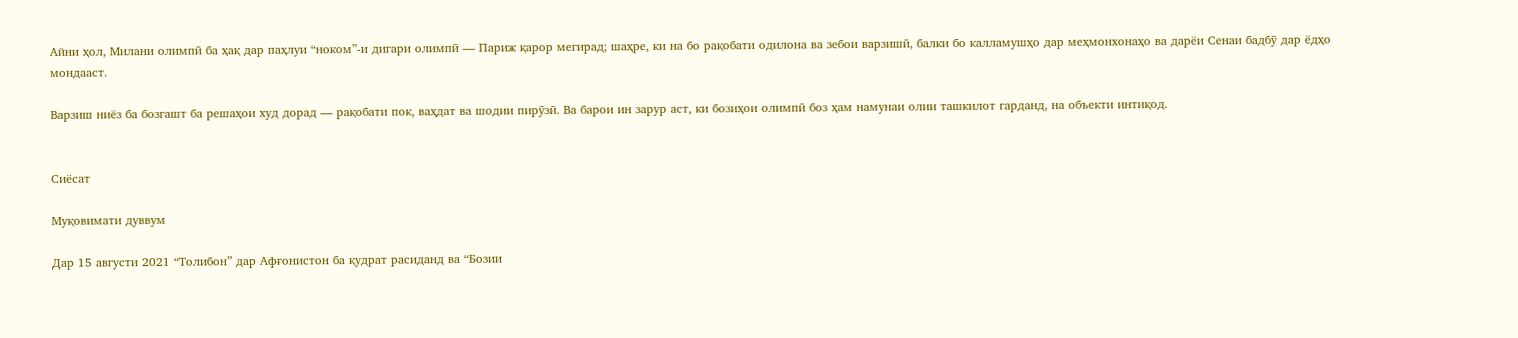Айни ҳол, Милани олимпӣ ба ҳақ дар паҳлуи “ноком”-и дигари олимпӣ — Париж қарор мегирад; шаҳре, ки на бо рақобати одилона ва зебои варзишӣ, балки бо калламушҳо дар меҳмонхонаҳо ва дарёи Сенаи бадбӯ дар ёдҳо мондааст.

Варзиш ниёз ба бозгашт ба решаҳои худ дорад — рақобати пок, ваҳдат ва шодии пирӯзӣ. Ва барои ин зарур аст, ки бозиҳои олимпӣ боз ҳам намунаи олии ташкилот гарданд, на объекти интиқод.


Сиёсат

Муқовимати дуввум

Дар 15 августи 2021 “Толибон” дар Афғонистон ба қудрат расиданд ва “Бозии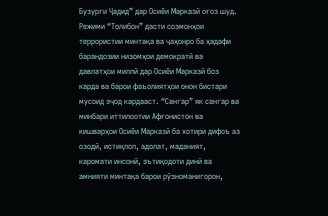Бузурги Ҷадид” дар Осиёи Марказӣ оғоз шуд. Режими “Толибон” дасти созмонҳои террористии минтақа ва ҷаҳонро ба ҳадафи барандозии низомҳои демократӣ ва давлатҳои миллӣ дар Осиёи Марказӣ боз карда ва барои фаъолиятҳои онон бистари мусоид эҷод кардааст. “Сангар” як сангар ва минбари иттилоотии Афғонистон ва кишварҳои Осиёи Марказӣ ба хотири дифоъ аз озодӣ, истиқлол, адолат, маданият, каромати инсонӣ, эътиқодоти динӣ ва амнияти минтақа барои рӯзноманигорон,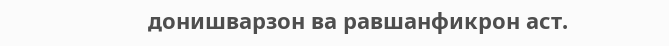донишварзон ва равшанфикрон аст.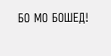БО МО БОШЕД!